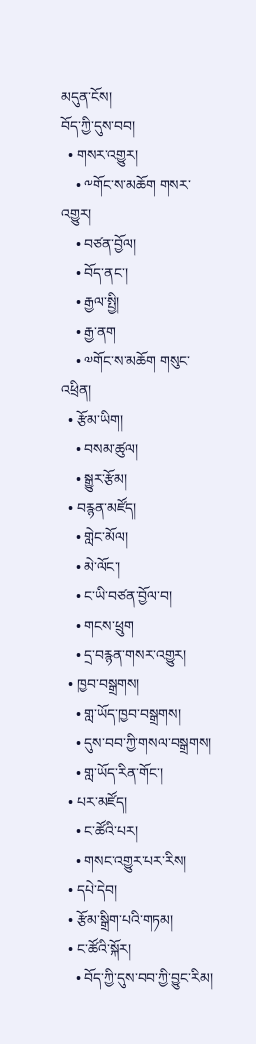མདུན་ངོས།
བོད་ཀྱི་དུས་བབ།
  • གསར་འགྱུར།
    • ༸གོང་ས་མཆོག གསར་འགྱུར།
    • བཙན་བྱོལ།
    • བོད་ནང་།
    • རྒྱལ་སྤྱི།
    • རྒྱ་ནག
    • ༧གོང་ས་མཆོག གསུང་འཕྲིན།
  • རྩོམ་ཡིག།
    • བསམ་ཚུལ།
    • སྒྱུར་རྩོམ།
  • བརྙན་མཛོད།
    • གླེང་མོལ།
    • མེ་ལོང་།
    • ང་ཡི་བཙན་བྱོལ་བ།
    • གངས་ཕྲུག
    • དྲ་བརྙན་གསར་འགྱུར།
  • ཁྱབ་བསྒྲགས།
    • གླ་ཡོད་ཁྱབ་བསྒྲགས།
    • དུས་བབ་ཀྱི་གསལ་བསྒྲགས།
    • གླ་ཡོད་རིན་གོང་།
  • པར་མཛོད།
    • ང་ཚོའི་པར།
    • གསང་འགྱུར་པར་རིས།
  • དཔེ་དེབ།
  • རྩོམ་སྒྲིག་པའི་གཏམ།
  • ང་ཚོའི་སྐོར།
    • བོད་ཀྱི་དུས་བབ་ཀྱི་བྱུང་རིམ།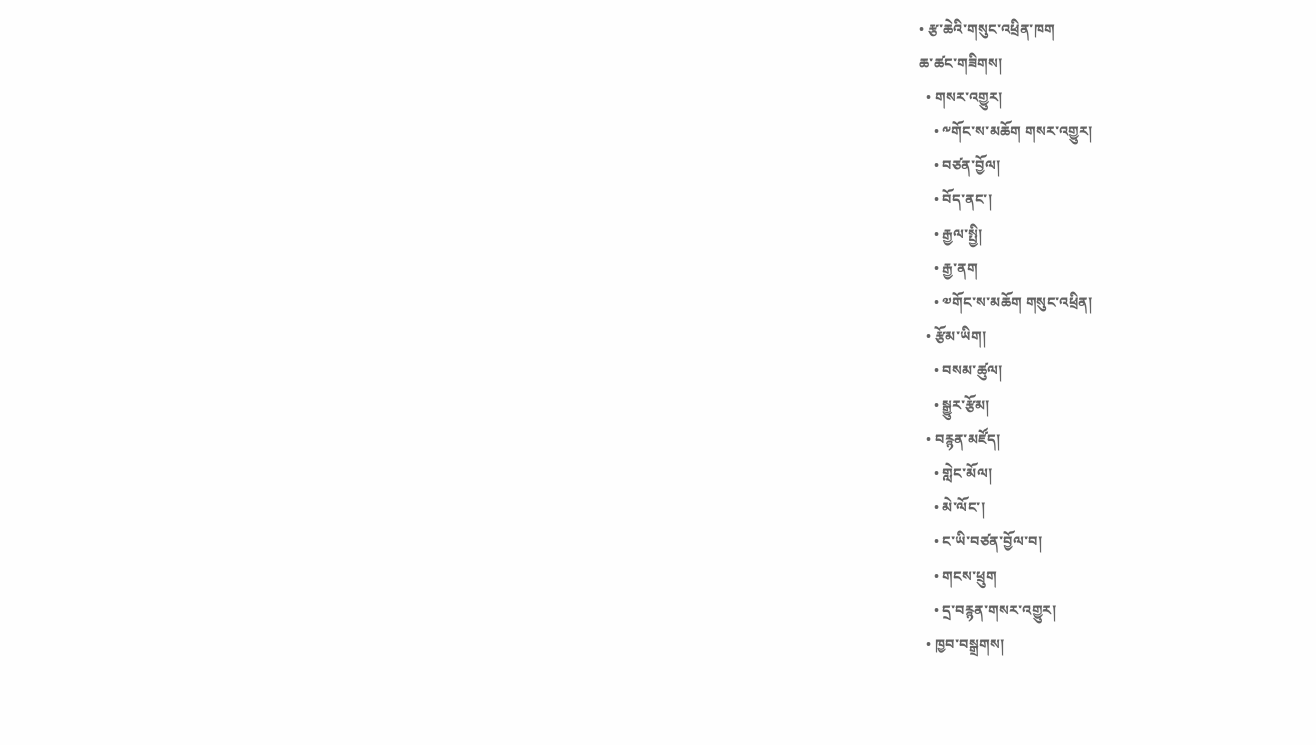• རྩ་ཆེའི་གསུང་འཕྲིན་ཁག
ཆ་ཚང་གཟིགས།
  • གསར་འགྱུར།
    • ༸གོང་ས་མཆོག གསར་འགྱུར།
    • བཙན་བྱོལ།
    • བོད་ནང་།
    • རྒྱལ་སྤྱི།
    • རྒྱ་ནག
    • ༧གོང་ས་མཆོག གསུང་འཕྲིན།
  • རྩོམ་ཡིག།
    • བསམ་ཚུལ།
    • སྒྱུར་རྩོམ།
  • བརྙན་མཛོད།
    • གླེང་མོལ།
    • མེ་ལོང་།
    • ང་ཡི་བཙན་བྱོལ་བ།
    • གངས་ཕྲུག
    • དྲ་བརྙན་གསར་འགྱུར།
  • ཁྱབ་བསྒྲགས།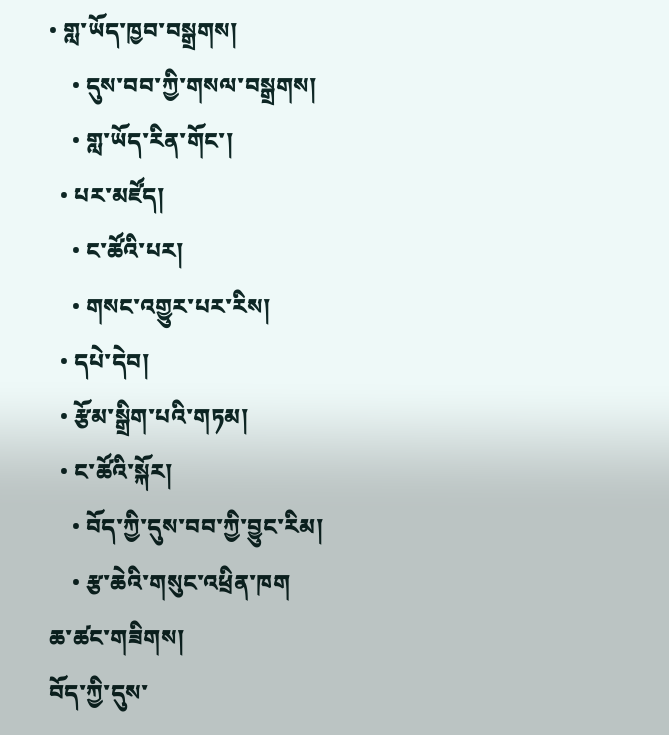• གླ་ཡོད་ཁྱབ་བསྒྲགས།
    • དུས་བབ་ཀྱི་གསལ་བསྒྲགས།
    • གླ་ཡོད་རིན་གོང་།
  • པར་མཛོད།
    • ང་ཚོའི་པར།
    • གསང་འགྱུར་པར་རིས།
  • དཔེ་དེབ།
  • རྩོམ་སྒྲིག་པའི་གཏམ།
  • ང་ཚོའི་སྐོར།
    • བོད་ཀྱི་དུས་བབ་ཀྱི་བྱུང་རིམ།
    • རྩ་ཆེའི་གསུང་འཕྲིན་ཁག
ཆ་ཚང་གཟིགས།
བོད་ཀྱི་དུས་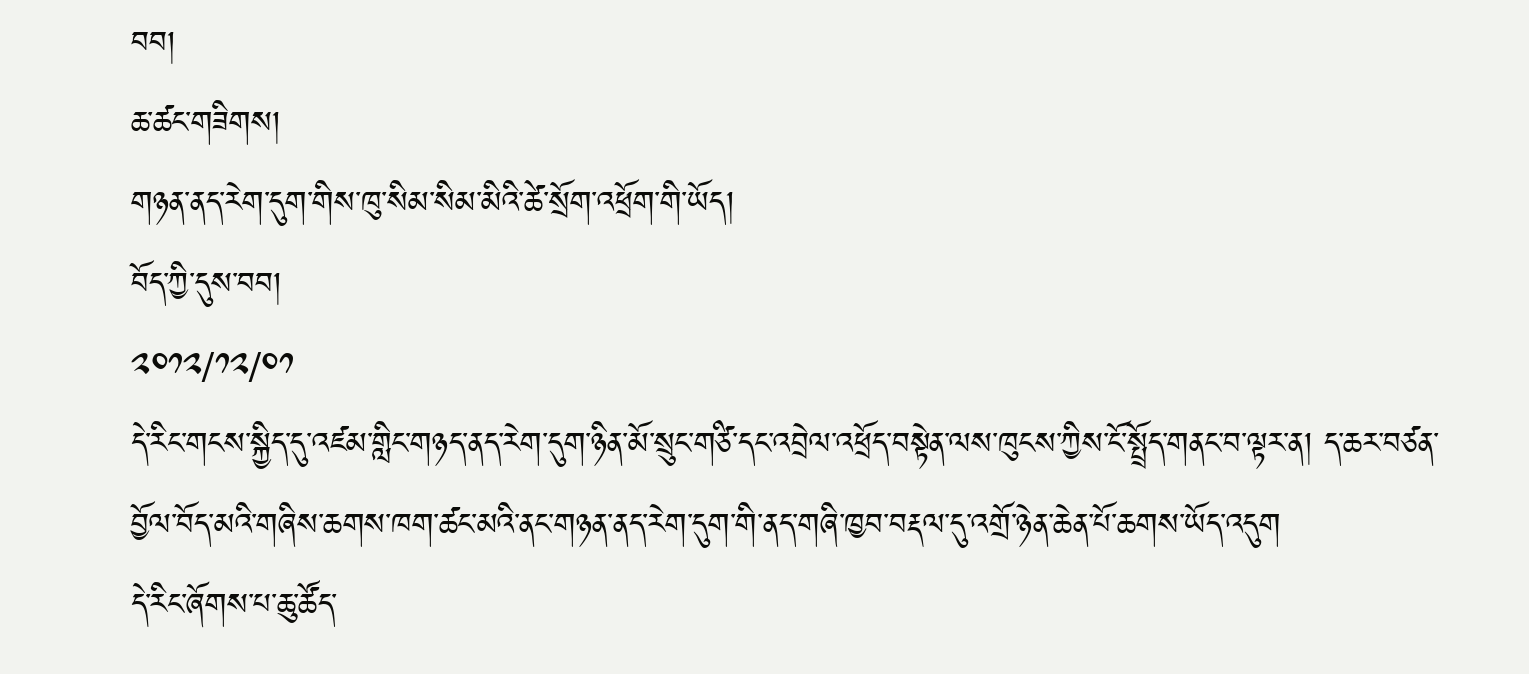བབ།
ཆ་ཚང་གཟིགས།
གཉན་ནད་རེག་དུག་གིས་ཁུ་སིམ་སིམ་མིའི་ཚེ་སྲོག་འཕྲོག་གི་ཡོད།
བོད་ཀྱི་དུས་བབ།
༢༠༡༢/༡༢/༠༡
དེ་རིང་གངས་སྐྱིད་དུ་འཛམ་གླིང་གཉད་ནད་རེག་དུག་ཉིན་མོ་སྲུང་གཙི་དང་འབྲེལ་འཕྲོད་བསྟེན་ལས་ཁུངས་ཀྱིས་ངོ་སྤྲོད་གནང་བ་ལྟར་ན། ད་ཆར་བཙན་བྱོལ་བོད་མའི་གཞིས་ཆགས་ཁག་ཚང་མའི་ནང་གཉན་ནད་རེག་དུག་གི་ནད་གཞི་ཁྱབ་བརྡལ་དུ་འགྲོ་ཉེན་ཆེན་པོ་ཆགས་ཡོད་འདུག
དེ་རིང་ཞོགས་པ་ཆུ་ཚོད་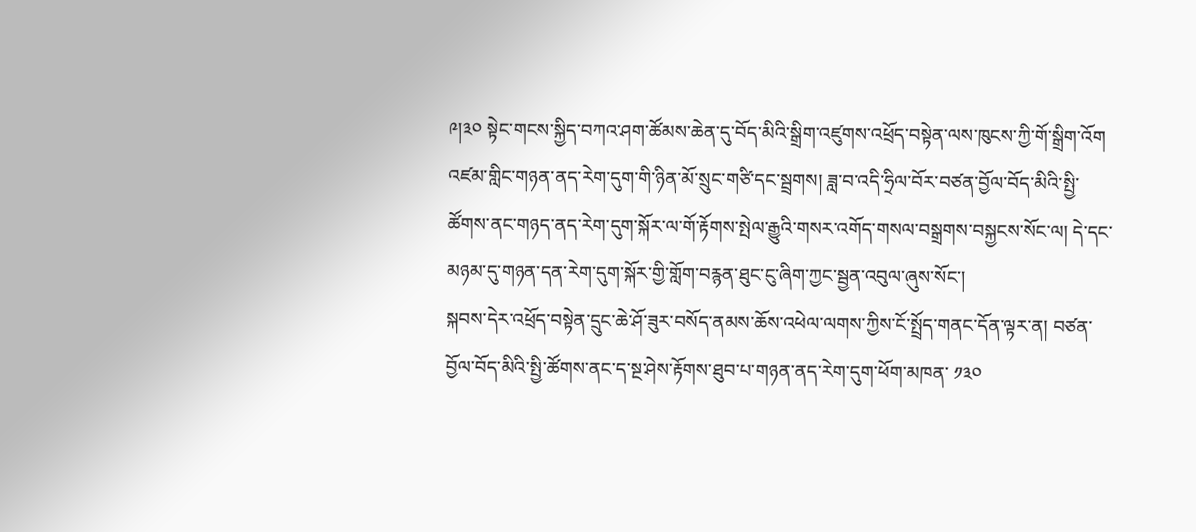༩།༣༠ སྟེང་གངས་སྐྱིད་བཀའ་ཤག་ཚོམས་ཆེན་དུ་བོད་མིའི་སྒྲིག་འཛུགས་འཕྲོད་བསྟེན་ལས་ཁུངས་ཀྱི་གོ་སྒྲིག་འོག འཛམ་གླིང་གཉན་ནད་རེག་དུག་གི་ཉིན་མོ་སྲུང་གཙི་དང་སྦྲགས། ཟླ་བ་འདི་ཧྲིལ་བོར་བཙན་བྱོལ་བོད་མིའི་སྤྱི་ཚོགས་ནང་གཉད་ནད་རེག་དུག་སྐོར་ལ་གོ་རྟོགས་སྤེལ་རྒྱུའི་གསར་འགོད་གསལ་བསྒྲགས་བསྐྱངས་སོང་ལ། དེ་དང་མཉམ་དུ་གཉན་དན་རེག་དུག་སྐོར་གྱི་གློག་བརྙན་ཐུང་ངུ་ཞིག་ཀྱང་སྦྱན་འབུལ་ཞུས་སོང་།
སྐབས་དེར་འཕྲོད་བསྟེན་དྲུང་ཆེ་ཤོ་ཟུར་བསོད་ནམས་ཆོས་འཕེལ་ལགས་ཀྱིས་ངོ་སྤྲོད་གནང་དོན་ལྟར་ན། བཙན་བྱོལ་བོད་མིའི་སྤྱི་ཚོགས་ནང་ད་སྔ་ཤེས་རྟོགས་ཐུབ་པ་གཉན་ནད་རེག་དུག་ཕོག་མཁན་ ༡༣༠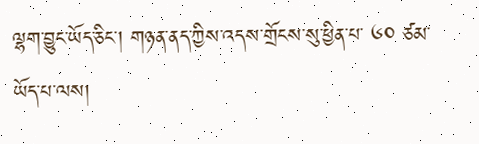ལྷག་བྱུང་ཡོད་ཅིང་། གཉན་ནད་ཀྱིས་འདས་གྲོངས་སུ་ཕྱིན་པ་ ༦༠ ཙམ་ཡོད་པ་ལས།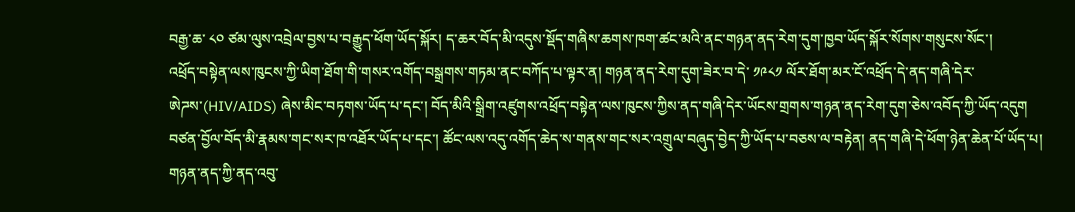བརྒྱ་ཆ་ ༨༠ ཙམ་ལུས་འབྲེལ་བྱས་པ་བརྒྱུད་ཕོག་ཡོད་སྐོར། ད་ཆར་བོད་མི་འདུས་སྡོད་གཞིས་ཆགས་ཁག་ཚང་མའི་ནང་གཉན་ནད་རེག་དུག་ཁྱབ་ཡོད་སྐོར་སོགས་གསུངས་སོང་།
འཕྲོད་བསྟེན་ལས་ཁུངས་ཀྱི་ཡིག་ཐོག་གི་གསར་འགོད་བསྒྲགས་གཏམ་ནང་བཀོད་པ་ལྟར་ན། གཉན་ནད་རེག་དུག་ཟེར་བ་དེ་ ༡༩༨༡ ལོར་ཐོག་མར་ངོ་འཕྲོད་དེ་ནད་གཞི་དེར་ཨེཌས་(HIV/AIDS) ཞེས་མིང་བཏགས་ཡོད་པ་དང་། བོད་མིའི་སྒྲིག་འཛུགས་འཕྲོད་བསྟེན་ལས་ཁུངས་ཀྱིས་ནད་གཞི་དེར་ཡོངས་གྲགས་གཉན་ནད་རེག་དུག་ཅེས་འབོད་ཀྱི་ཡོད་འདུག
བཙན་བྱོལ་བོད་མི་རྣམས་གང་སར་ཁ་འཐོར་ཡོད་པ་དང་། ཚོང་ལས་འདུ་འགོད་ཆེད་ས་གནས་གང་སར་འགྲུལ་བཞུད་བྱེད་ཀྱི་ཡོད་པ་བཅས་ལ་བརྟེན། ནད་གཞི་དེ་ཕོག་ཉེན་ཆེན་པོ་ཡོད་པ། གཉན་ནད་ཀྱི་ནད་འབུ་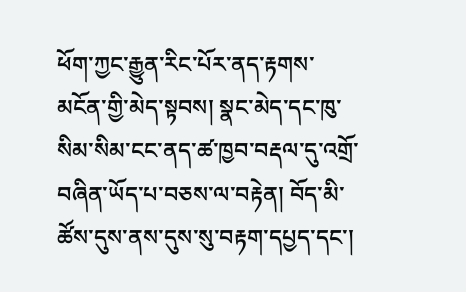ཕོག་ཀྱང་རྒྱུན་རིང་པོར་ནད་རྟགས་མངོན་གྱི་མེད་སྟབས། སྣང་མེད་དང་ཁུ་སིམ་སིམ་ངང་ནད་ཚ་ཁྱབ་བརྡལ་དུ་འགྲོ་བཞིན་ཡོད་པ་བཅས་ལ་བརྟེན། བོད་མི་ཚོས་དུས་ནས་དུས་སུ་བརྟག་དཔྱད་དང་།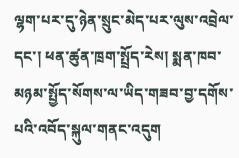ལྷག་པར་དུ་ཉེན་སྲུང་མེད་པར་ལུས་འབྲེལ་དང་། ཕན་ཚུན་ཁྲག་སྤྲོད་རེས། སྨན་ཁབ་མཉམ་སྤྱོད་སོགས་ལ་ཡིད་གཟབ་བྱ་དགོས་པའི་འབོད་སྐུལ་གནང་འདུག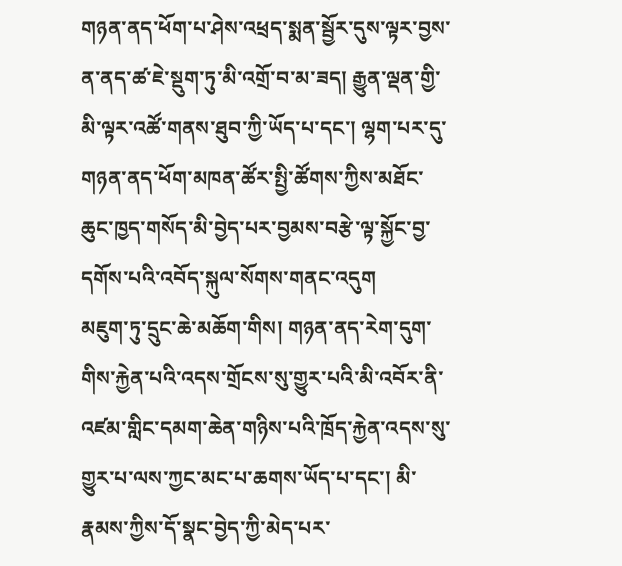གཉན་ནད་ཕོག་པ་ཤེས་འཕྲད་སྨན་སྦྱོར་དུས་ལྟར་བྱས་ན་ནད་ཚ་ཇེ་སྡུག་ཏུ་མི་འགྲོ་བ་མ་ཟད། རྒྱུན་ལྡན་གྱི་མི་ལྟར་འཚོ་གནས་ཐུབ་ཀྱི་ཡོད་པ་དང་། ལྷག་པར་དུ་གཉན་ནད་ཕོག་མཁན་ཚོར་སྤྱི་ཚོགས་ཀྱིས་མཐོང་ཆུང་ཁྱད་གསོད་མི་བྱེད་པར་བྱམས་བརྩེ་ལྟ་སྐྱོང་བྱ་དགོས་པའི་འབོད་སྐུལ་སོགས་གནང་འདུག
མཇུག་ཏུ་དྲུང་ཆེ་མཆོག་གིས། གཉན་ནད་རེག་དུག་གིས་རྐྱེན་པའི་འདས་གྲོངས་སུ་གྱུར་པའི་མི་འབོར་ནི་འཛམ་གླིང་དམག་ཆེན་གཉིས་པའི་ཁྲོད་རྐྱེན་འདས་སུ་གྱུར་པ་ལས་ཀྱང་མང་པ་ཆགས་ཡོད་པ་དང་། མི་རྣམས་ཀྱིས་དོ་སྣང་བྱེད་ཀྱི་མེད་པར་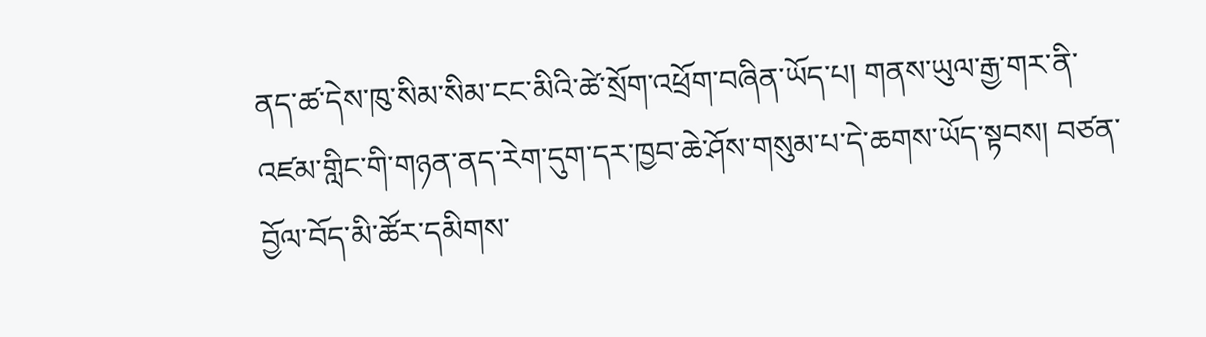ནད་ཚ་དེས་ཁུ་སིམ་སིམ་ངང་མིའི་ཚེ་སྲོག་འཕྲོག་བཞིན་ཡོད་པ། གནས་ཡུལ་རྒྱ་གར་ནི་འཛམ་གླིང་གི་གཉན་ནད་རེག་དུག་དར་ཁྱབ་ཆེ་ཤོས་གསུམ་པ་དེ་ཆགས་ཡོད་སྟབས། བཙན་བྱོལ་བོད་མི་ཚོར་དམིགས་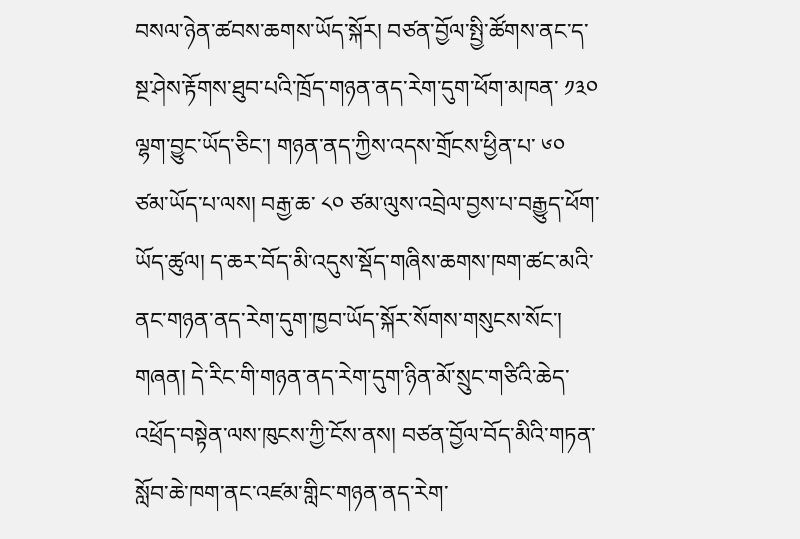བསལ་ཉེན་ཚབས་ཆགས་ཡོད་སྐོར། བཙན་བྱོལ་སྤྱི་ཚོགས་ནང་ད་སྔ་ཤེས་རྟོགས་ཐུབ་པའི་ཁྲོད་གཉན་ནད་རེག་དུག་ཕོག་མཁན་ ༡༣༠ ལྷག་བྱུང་ཡོད་ཅིང་། གཉན་ནད་ཀྱིས་འདས་གྲོངས་ཕྱིན་པ་ ༦༠ ཙམ་ཡོད་པ་ལས། བརྒྱ་ཆ་ ༨༠ ཙམ་ལུས་འབྲེལ་བྱས་པ་བརྒྱུད་ཕོག་ཡོད་ཚུལ། ད་ཆར་བོད་མི་འདུས་སྡོད་གཞིས་ཆགས་ཁག་ཚང་མའི་ནང་གཉན་ནད་རེག་དུག་ཁྱབ་ཡོད་སྐོར་སོགས་གསུངས་སོང་།
གཞན། དེ་རིང་གི་གཉན་ནད་རེག་དུག་ཉིན་མོ་སྲུང་གཙིའི་ཆེད་འཕྲོད་བསྟེན་ལས་ཁུངས་ཀྱི་ངོས་ནས། བཙན་བྱོལ་བོད་མིའི་གཏན་སློབ་ཆེ་ཁག་ནང་འཛམ་གླིང་གཉན་ནད་རེག་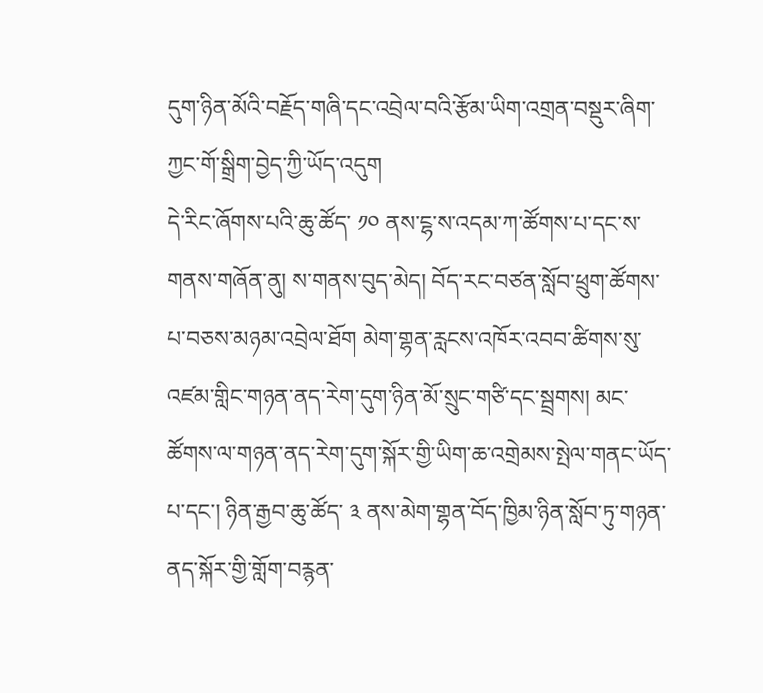དུག་ཉིན་མོའི་བརྗོད་གཞི་དང་འབྲེལ་བའི་རྩོམ་ཡིག་འགྲན་བསྡུར་ཞིག་ཀྱང་གོ་སྒྲིག་བྱེད་ཀྱི་ཡོད་འདུག
དེ་རིང་ཞོགས་པའི་ཆུ་ཚོད་ ༡༠ ནས་ངྷ་ས་འདམ་ཀ་ཚོགས་པ་དང་ས་གནས་གཞོན་ནུ། ས་གནས་བུད་མེད། བོད་རང་བཙན་སློབ་ཕྲུག་ཚོགས་པ་བཅས་མཉམ་འབྲེལ་ཐོག མེག་གྷན་རླངས་འཁོར་འབབ་ཚིགས་སུ་འཛམ་གླིང་གཉན་ནད་རེག་དུག་ཉིན་མོ་སྲུང་གཙི་དང་སྦྲགས། མང་ཚོགས་ལ་གཉན་ནད་རེག་དུག་སྐོར་གྱི་ཡིག་ཆ་འགྲེམས་སྤེལ་གནང་ཡོད་པ་དང་། ཉིན་རྒྱབ་ཆུ་ཚོད་ ༣ ནས་མེག་གྷན་བོད་ཁྱིམ་ཉིན་སློབ་ཏུ་གཉན་ནད་སྐོར་གྱི་གློག་བརྙན་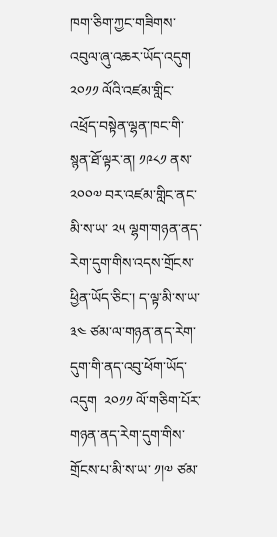ཁག་ཅིག་ཀྱང་གཟིགས་འབུལ་ཞུ་འཆར་ཡོད་འདུག
༢༠༡༡ ལོའི་འཛམ་གླིང་འཕྲོད་བསྟེན་ལྷན་ཁང་གི་སྙན་ཐོ་ལྟར་ན། ༡༩༨༡ ནས་ ༢༠༠༧ བར་འཛམ་གླིང་ནང་མི་ས་ཡ་ ༢༥ ལྷག་གཉན་ནད་རེག་དུག་གིས་འདས་གྲོངས་ཕྱིན་ཡོད་ཅིང་། ད་ལྟ་མི་ས་ཡ་ ༣༤ ཙམ་ལ་གཉན་ནད་རེག་དུག་གི་ནད་འབུ་ཕོག་ཡོད་འདུག  ༢༠༡༡ ལོ་གཅིག་པོར་གཉན་ནད་རེག་དུག་གིས་གྲོངས་པ་མི་ས་ཡ་ ༡།༧ ཙམ་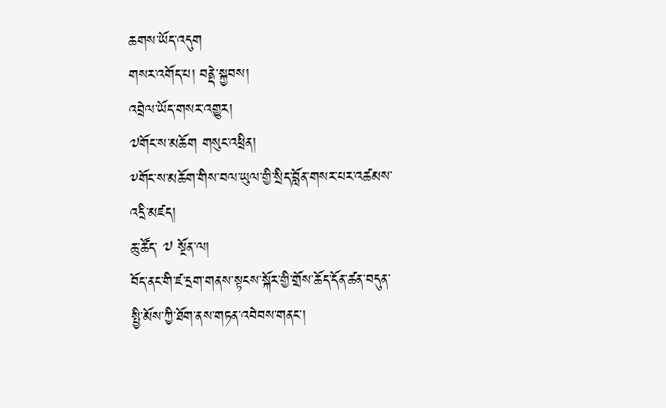ཆགས་ཡོད་འདུག
གསར་འགོད་པ། བནྡེ་སྐྱབས།
འབྲེལ་ཡོད་གསར་འགྱུར།
༧གོང་ས་མཆོག གསུང་འཕྲིན།
༸གོང་ས་མཆོག་གིས་བལ་ཡུལ་གྱི་སྲིད་བློན་གསར་པར་འཚམས་འདྲི་མཛད།
ཆུ་ཚོད་ ༧ སྔོན་ལ།
བོད་ནང་གི་ཛ་དྲག་གནས་སྟངས་སྐོར་གྱི་གྲོས་ཆོད་དོན་ཚན་བདུན་སྤྱི་མོས་ཀྱི་ཐོག་ནས་གཏན་འབེབས་གནང་།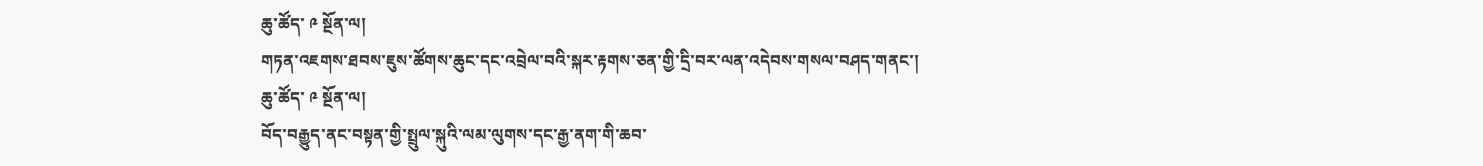ཆུ་ཚོད་ ༩ སྔོན་ལ།
གཏན་འཇགས་ཐབས་ཇུས་ཚོགས་ཆུང་དང་འབྲེལ་བའི་སྐར་རྟགས་ཅན་གྱི་དྲི་བར་ལན་འདེབས་གསལ་བཤད་གནང་།
ཆུ་ཚོད་ ༩ སྔོན་ལ།
བོད་བརྒྱུད་ནང་བསྟན་གྱི་སྤྲུལ་སྐུའི་ལམ་ལུགས་དང་རྒྱ་ནག་གི་ཆབ་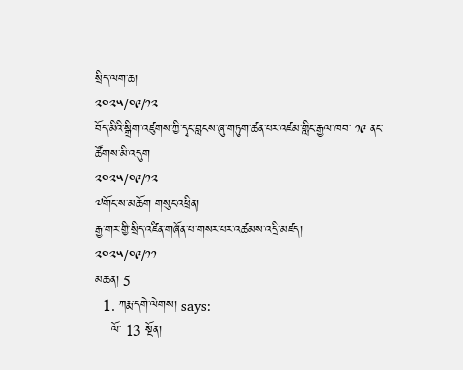སྲིད་ལག་ཆ།
༢༠༢༥/༠༩/༡༢
བོད་མིའི་སྒྲིག་འཛུགས་ཀྱི་དྭང་བླངས་ཞུ་གཏུག་ཚན་པར་འཛམ་གླིང་རྒྱལ་ཁབ་ ༡༩ ནང་ཚོགས་མི་འདུག
༢༠༢༥/༠༩/༡༢
༧གོང་ས་མཆོག གསུང་འཕྲིན།
རྒྱ་གར་གྱི་སྲིད་འཛིན་གཞོན་པ་གསར་པར་འཚམས་འདྲི་མཛད།
༢༠༢༥/༠༩/༡༡
མཆན། 5
  1. ཀརྨ་དགེ་ལེགས། says:
    ལོ་ 13 སྔོན།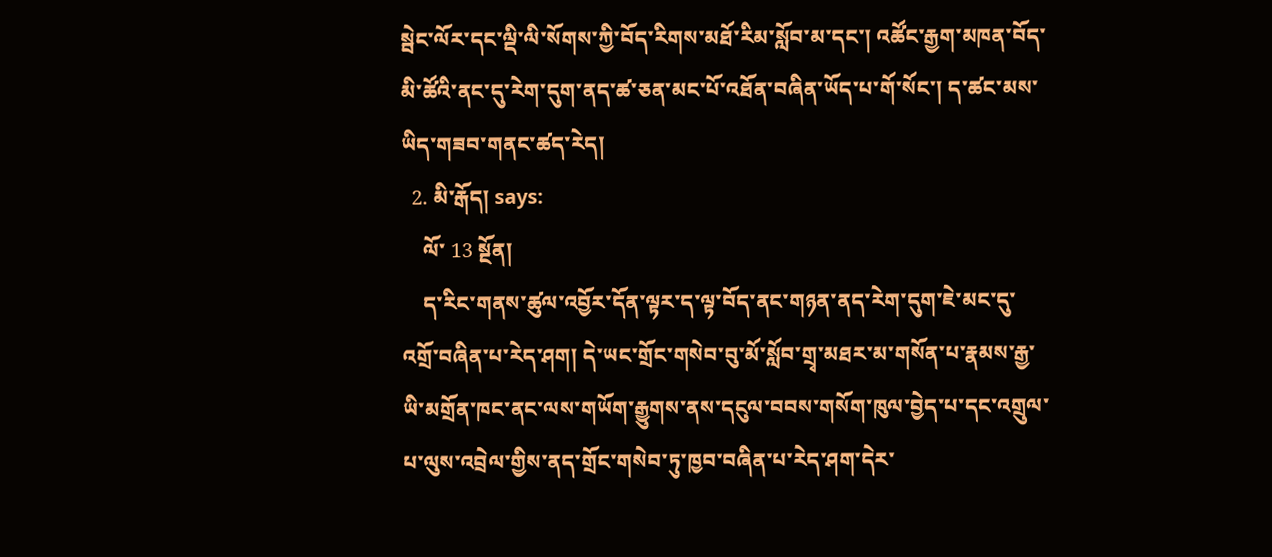སྦེང་ལོར་དང་ལྡི་ལི་སོགས་ཀྱི་བོད་རིགས་མཐོ་རིམ་སློབ་མ་དང་། འཚོང་རྒྱག་མཁན་བོད་མི་ཚོའི་ནང་དུ་རེག་དུག་ནད་ཚ་ཅན་མང་པོ་འཐོན་བཞིན་ཡོད་པ་གོ་སོང་། ད་ཚང་མས་ཡིད་གཟབ་གནང་ཚད་རེད།
  2. མི་རྒོད། says:
    ལོ་ 13 སྔོན།
    ད་རིང་གནས་ཚུལ་འབྱོར་དོན་ལྟར་ད་ལྟ་བོད་ནང་གཉན་ནད་རེག་དུག་ཇེ་མང་དུ་འགྲོ་བཞིན་པ་རེད་ཤག། དེ་ཡང་གྲོང་གསེབ་བུ་མོ་སློབ་གྲྭ་མཐར་མ་གསོན་པ་རྣམས་རྒྱ་ཡི་མགྲོན་ཁང་ནང་ལས་གཡོག་རྒྱུགས་ནས་དངུལ་བབས་གསོག་ཁུལ་བྱེད་པ་དང་འགྲུལ་པ་ལུས་འབྲེལ་གྱིས་ནད་གྲོང་གསེབ་ཏུ་ཁྱབ་བཞིན་པ་རེད་ཤག་དེར་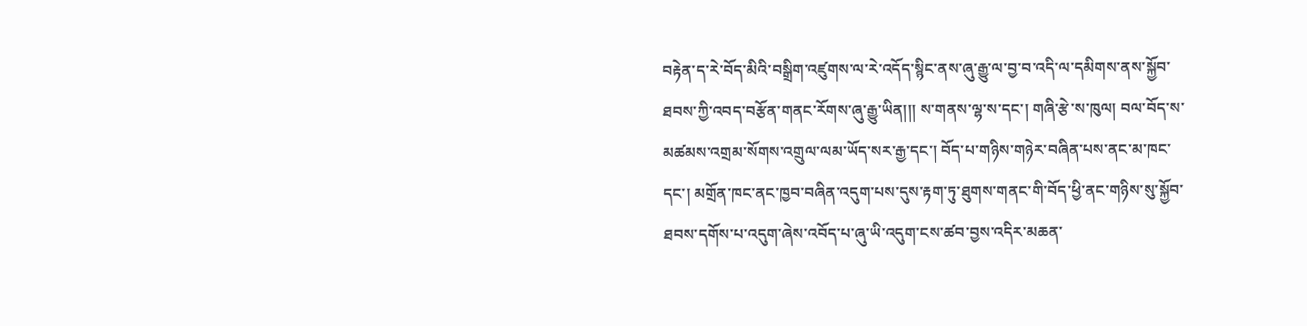བརྟེན་ད་རེ་བོད་མིའི་བསྒྲིག་འཛུགས་ལ་རེ་འདོད་སྙིང་ནས་ཞུ་རྒྱུ་ལ་བྱ་བ་འདི་ལ་དམིགས་ནས་སྐྱོབ་ཐབས་ཀྱི་འབད་བརྩོན་གནང་རོགས་ཞུ་རྒྱུ་ཡིན།།། ས་གནས་ལྷ་ས་དང་། གཞི་རྩེ་ས་ཁུལ། བལ་བོད་ས་མཚམས་འགྲམ་སོགས་འགྲུལ་ལམ་ཡོད་སར་རྒྱ་དང་། བོད་པ་གཉིས་གཉེར་བཞིན་པས་ནང་མ་ཁང་དང་། མགྲོན་ཁང་ནང་ཁྱབ་བཞིན་འདུག་པས་དུས་རྟག་ཏུ་ཐུགས་གནང་གི་བོད་ཕྱི་ནང་གཉིས་སུ་སྐྱོབ་ཐབས་དགོས་པ་འདུག་ཞེས་འབོད་པ་ཞུ་ཡི་འདུག་ངས་ཚབ་བྱས་འདིར་མཆན་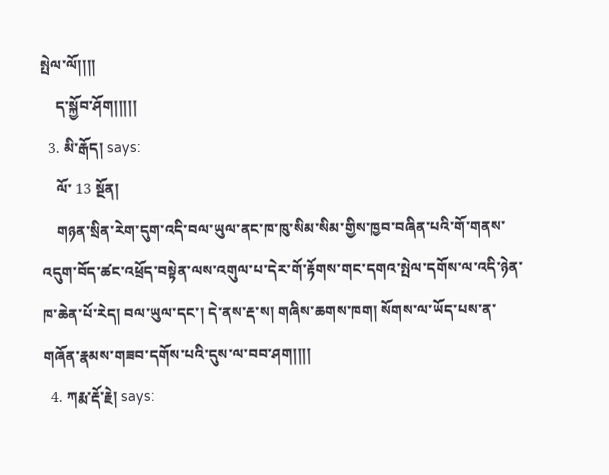སྤེལ་ལོ།།།།
    ད་སྐྱོབ་ཤོག།།།།།
  3. མི་རྒོད། says:
    ལོ་ 13 སྔོན།
    གཉན་སྲིན་རེག་དུག་འདི་བལ་ཡུལ་ནང་ཁ་ཁུ་སིམ་སིམ་གྱིས་ཁྱབ་བཞིན་པའི་གོ་གནས་འདུག་བོད་ཚང་འཕྲོད་བསྟེན་ལས་འགུལ་པ་དེར་གོ་རྟོགས་གང་དགའ་སྤེལ་དགོས་ལ་འདི་ཉེན་ཁ་ཆེན་པོ་རེད། བལ་ཡུལ་དང་། དེ་ནས་རྡ་ས། གཞིས་ཆགས་ཁག། སོགས་ལ་ཡོད་པས་ན་གཞོན་རྣམས་གཟབ་དགོས་པའི་དུས་ལ་བབ་ཤག།།།།
  4. ཀརྨ་རྡོ་རྗེ། says: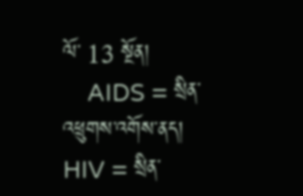ལོ་ 13 སྔོན།
    AIDS = སྲིན་འཕྲུགས་འགོས་ནད། HIV = སྲིན་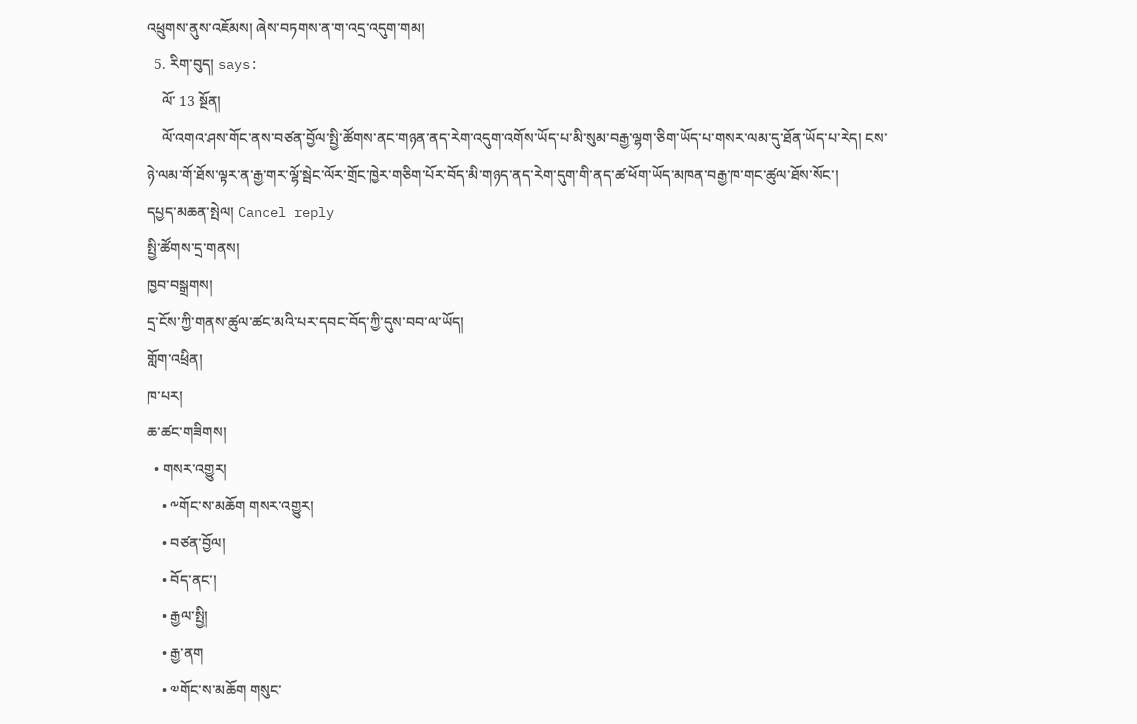འཕྲུགས་ནུས་འཇོམས། ཞེས་བཏགས་ན་ག་འདྲ་འདུག་གམ།
  5. རིག་བུད། says:
    ལོ་ 13 སྔོན།
    ལོ་འགའ་ཤས་གོང་ནས་བཙན་བྱོལ་སྤྱི་ཚོགས་ནང་གཉན་ནད་རེག་འདུག་འགོས་ཡོད་པ་མི་སུམ་བརྒྱ་ལྷག་ཅིག་ཡོད་པ་གསར་ལམ་དུ་ཐོན་ཡོད་པ་རེད། ངས་ཉེ་ལམ་གོ་ཐོས་ལྟར་ན་རྒྱ་གར་ལྷོ་སྦེང་ལོར་གྲོང་ཁྱེར་གཅིག་པོར་བོད་མི་གཉད་ནད་རེག་དུག་གི་ནད་ཚ་ཕོག་ཡོད་མཁན་བརྒྱ་ཁ་གང་ཚུལ་ཐོས་སོང་།
དཔྱད་མཆན་སྤེལ། Cancel reply
སྤྱི་ཚོགས་དྲ་གནས།
ཁྱབ་བསྒྲགས།
དྲ་ངོས་ཀྱི་གནས་ཚུལ་ཚང་མའི་པར་དབང་བོད་ཀྱི་དུས་བབ་ལ་ཡོད།
གློག་འཕྲིན།
ཁ་པར།
ཆ་ཚང་གཟིགས།
  • གསར་འགྱུར།
    • ༸གོང་ས་མཆོག གསར་འགྱུར།
    • བཙན་བྱོལ།
    • བོད་ནང་།
    • རྒྱལ་སྤྱི།
    • རྒྱ་ནག
    • ༧གོང་ས་མཆོག གསུང་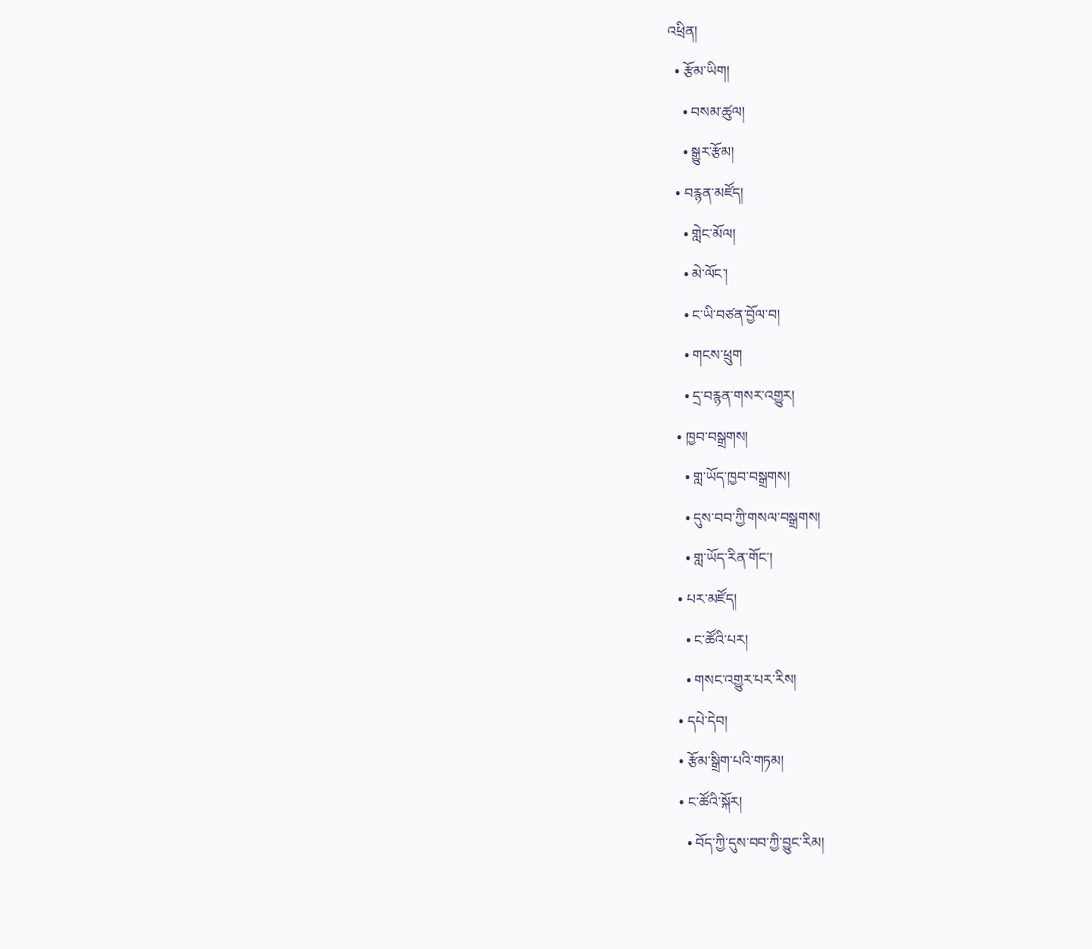འཕྲིན།
  • རྩོམ་ཡིག།
    • བསམ་ཚུལ།
    • སྒྱུར་རྩོམ།
  • བརྙན་མཛོད།
    • གླེང་མོལ།
    • མེ་ལོང་།
    • ང་ཡི་བཙན་བྱོལ་བ།
    • གངས་ཕྲུག
    • དྲ་བརྙན་གསར་འགྱུར།
  • ཁྱབ་བསྒྲགས།
    • གླ་ཡོད་ཁྱབ་བསྒྲགས།
    • དུས་བབ་ཀྱི་གསལ་བསྒྲགས།
    • གླ་ཡོད་རིན་གོང་།
  • པར་མཛོད།
    • ང་ཚོའི་པར།
    • གསང་འགྱུར་པར་རིས།
  • དཔེ་དེབ།
  • རྩོམ་སྒྲིག་པའི་གཏམ།
  • ང་ཚོའི་སྐོར།
    • བོད་ཀྱི་དུས་བབ་ཀྱི་བྱུང་རིམ།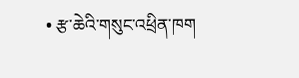• རྩ་ཆེའི་གསུང་འཕྲིན་ཁག